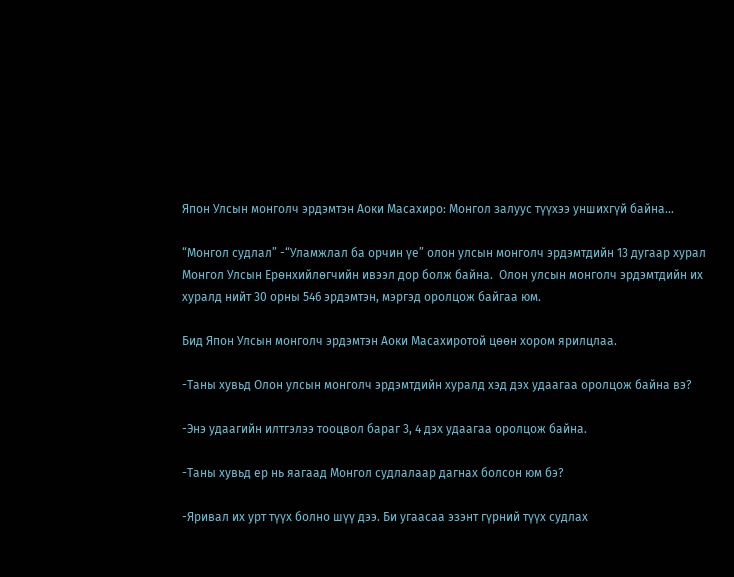Япон Улсын монголч эрдэмтэн Аоки Масахиро: Монгол залуус түүхээ уншихгүй байна...

“Монгол судлал” -“Уламжлал ба орчин үе” олон улсын монголч эрдэмтдийн 13 дугаар хурал Монгол Улсын Ерөнхийлөгчийн ивээл дор болж байна.  Олон улсын монголч эрдэмтдийн их хуралд нийт 30 орны 546 эрдэмтэн, мэргэд оролцож байгаа юм.

Бид Япон Улсын монголч эрдэмтэн Аоки Масахиротой цөөн хором ярилцлаа.

-Таны хувьд Олон улсын монголч эрдэмтдийн хуралд хэд дэх удаагаа оролцож байна вэ?

-Энэ удаагийн илтгэлээ тооцвол бараг 3, 4 дэх удаагаа оролцож байна.

-Таны хувьд ер нь яагаад Монгол судлалаар дагнах болсон юм бэ?

-Яривал их урт түүх болно шүү дээ. Би угаасаа эзэнт гүрний түүх судлах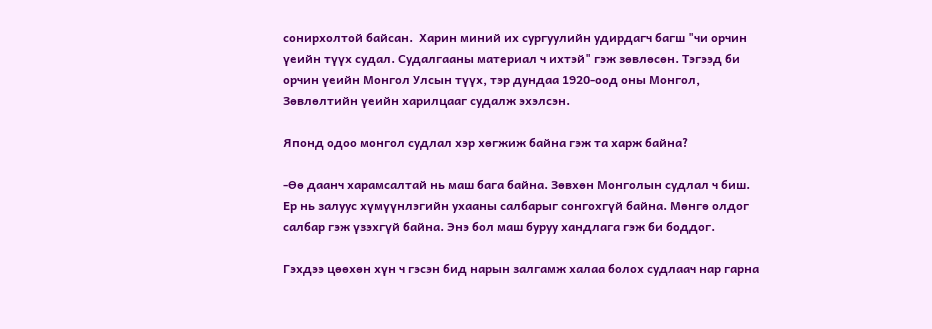сонирхолтой байсан.  Харин миний их сургуулийн удирдагч багш "чи орчин үеийн түүх судал. Судалгааны материал ч ихтэй" гэж зөвлөсөн. Тэгээд би орчин үеийн Монгол Улсын түүх, тэр дундаа 1920-оод оны Монгол, Зөвлөлтийн үеийн харилцааг судалж эхэлсэн.

Японд одоо монгол судлал хэр хөгжиж байна гэж та харж байна?

-Өө даанч харамсалтай нь маш бага байна. Зөвхөн Монголын судлал ч биш. Ер нь залуус хүмүүнлэгийн ухааны салбарыг сонгохгүй байна. Мөнгө олдог салбар гэж үзэхгүй байна. Энэ бол маш буруу хандлага гэж би боддог.

Гэхдээ цөөхөн хүн ч гэсэн бид нарын залгамж халаа болох судлаач нар гарна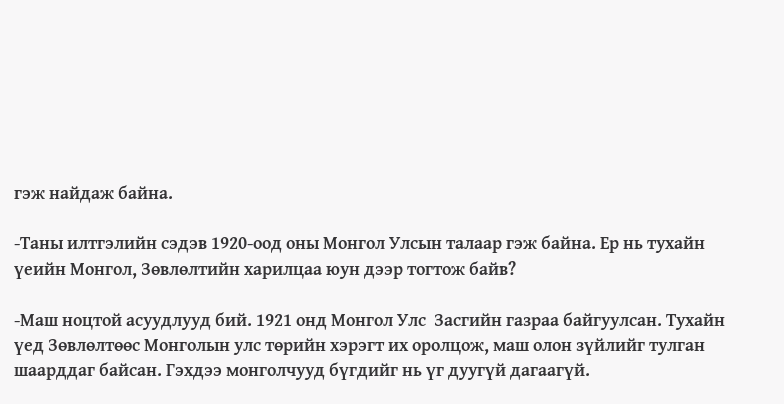гэж найдаж байна.

-Таны илтгэлийн сэдэв 1920-оод оны Монгол Улсын талаар гэж байна. Ер нь тухайн үеийн Монгол, Зөвлөлтийн харилцаа юун дээр тогтож байв?

-Маш ноцтой асуудлууд бий. 1921 онд Монгол Улс  Засгийн газраа байгуулсан. Тухайн үед Зөвлөлтөөс Монголын улс төрийн хэрэгт их оролцож, маш олон зүйлийг тулган шаарддаг байсан. Гэхдээ монголчууд бүгдийг нь үг дуугүй дагаагүй.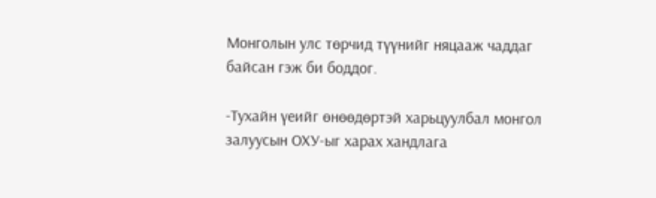Монголын улс төрчид түүнийг няцааж чаддаг байсан гэж би боддог.

-Тухайн үеийг өнөөдөртэй харьцуулбал монгол залуусын ОХУ-ыг харах хандлага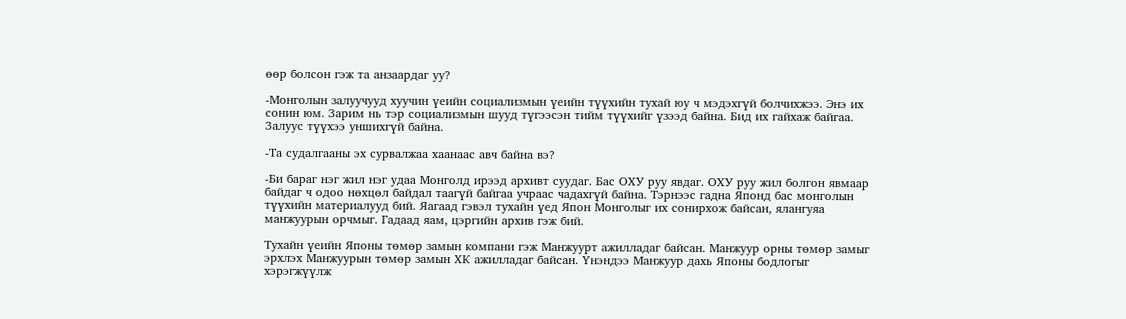өөр болсон гэж та анзаардаг уу?

-Монголын залуучууд хуучин үеийн социализмын үеийн түүхийн тухай юу ч мэдэхгүй болчихжээ. Энэ их сонин юм. Зарим нь тэр социализмын шууд түгээсэн тийм түүхийг үзээд байна. Бид их гайхаж байгаа. Залуус түүхээ уншихгүй байна.

-Та судалгааны эх сурвалжаа хаанаас авч байна вэ?

-Би бараг нэг жил нэг удаа Монголд ирээд архивт суудаг. Бас ОХУ руу явдаг. ОХУ руу жил болгон явмаар байдаг ч одоо нөхцөл байдал таагүй байгаа учраас чадахгүй байна. Тэрнээс гадна Японд бас монголын түүхийн материалууд бий. Яагаад гэвэл тухайн үед Япон Монголыг их сонирхож байсан, ялангуяа манжуурын орчмыг. Гадаад яам, цэргийн архив гэж бий.

Тухайн үеийн Японы төмөр замын компани гэж Манжуурт ажилладаг байсан. Манжуур орны төмөр замыг эрхлэх Манжуурын төмөр замын ХК ажилладаг байсан. Үнэндээ Манжуур дахь Японы бодлогыг хэрэгжүүлж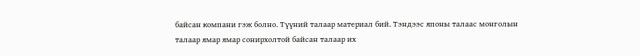байсан компани гэж болно. Түүний талаар материал бий. Тэндээс японы талаас монголын талаар ямар ямар сонирхолтой байсан талаар их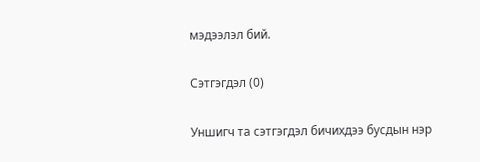мэдээлэл бий.

Сэтгэгдэл (0)

Уншигч та сэтгэгдэл бичихдээ бусдын нэр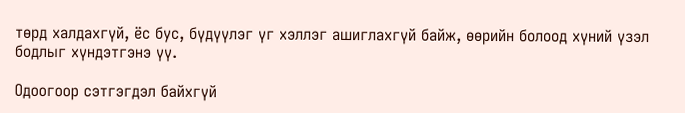төрд халдахгүй, ёс бус, бүдүүлэг үг хэллэг ашиглахгүй байж, өөрийн болоод хүний үзэл бодлыг хүндэтгэнэ үү.

Одоогоор сэтгэгдэл байхгүй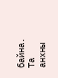байна. Та анхны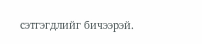сэтгэгдлийг бичээрэй.